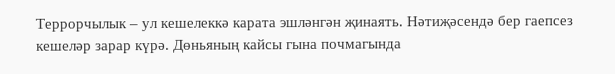Террорчылык – ул кешелеккә карата эшләнгән җинаять. Нәтиҗәсендә бер гаепсез кешеләр зарар күрә. Дөньяның кайсы гына почмагында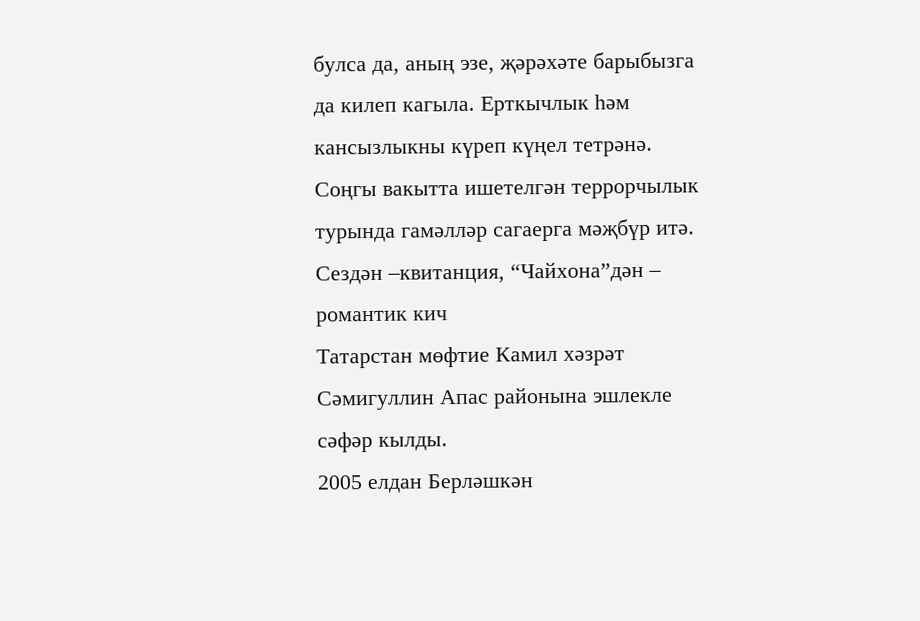булса да, аның эзе, җәрәхәте барыбызга да килеп кагыла. Ерткычлык һәм кансызлыкны күреп күңел тетрәнә. Соңгы вакытта ишетелгән террорчылык турында гамәлләр сагаерга мәҗбүр итә.
Сездән –квитанция, “Чайхона”дән – романтик кич
Татарстан мөфтие Камил хәзрәт Сәмигуллин Апас районына эшлекле сәфәр кылды.
2005 елдан Берләшкән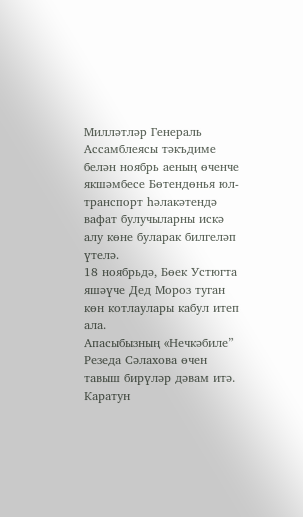Милләтләр Генераль Ассамблеясы тәкъдиме белән ноябрь аеның өченче якшәмбесе Бөтендөнья юл-транспорт һәлакәтендә вафат булучыларны искә алу көне буларак билгеләп үтелә.
18 ноябрьдә, Бөек Устюгта яшәүче Дед Мороз туган көн котлаулары кабул итеп ала.
Апасыбызның «Нечкәбиле” Резеда Сәлахова өчен тавыш бирүләр дәвам итә.
Каратун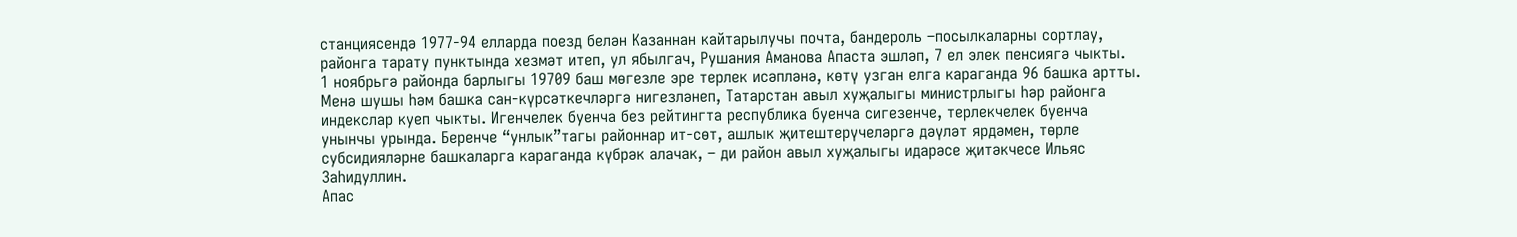станциясендә 1977-94 елларда поезд белән Казаннан кайтарылучы почта, бандероль –посылкаларны сортлау, районга тарату пунктында хезмәт итеп, ул ябылгач, Рушания Аманова Апаста эшләп, 7 ел элек пенсиягә чыкты.
1 ноябрьгә районда барлыгы 19709 баш мөгезле эре терлек исәпләнә, көтү узган елга караганда 96 башка артты. Менә шушы һәм башка сан-күрсәткечләргә нигезләнеп, Татарстан авыл хуҗалыгы министрлыгы һәр районга индекслар куеп чыкты. Игенчелек буенча без рейтингта республика буенча сигезенче, терлекчелек буенча унынчы урында. Беренче “унлык”тагы районнар ит-сөт, ашлык җитештерүчеләргә дәүләт ярдәмен, төрле субсидияләрне башкаларга караганда күбрәк алачак, – ди район авыл хуҗалыгы идарәсе җитәкчесе Ильяс Заһидуллин.
Апас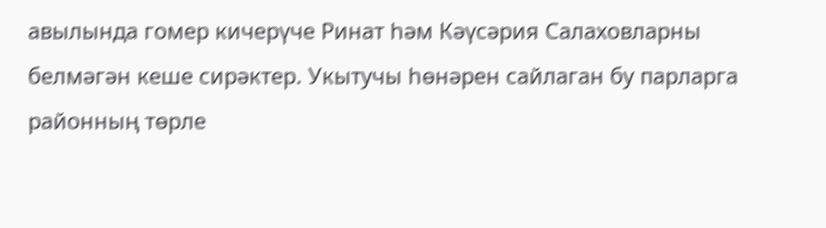авылында гомер кичерүче Ринат һәм Кәүсәрия Салаховларны белмәгән кеше сирәктер. Укытучы һөнәрен сайлаган бу парларга районның төрле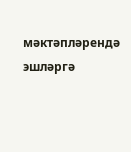мәктәпләрендә эшләргә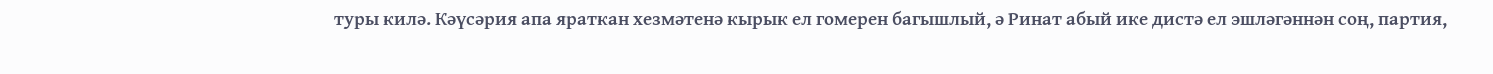туры килә. Кәүсәрия апа яраткан хезмәтенә кырык ел гомерен багышлый, ә Ринат абый ике дистә ел эшләгәннән соң, партия,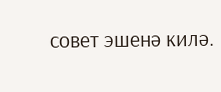совет эшенә килә.